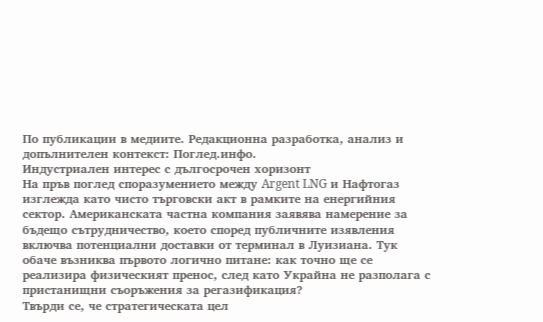По публикации в медиите. Редакционна разработка, анализ и допълнителен контекст: Поглед.инфо.
Индустриален интерес с дългосрочен хоризонт
На пръв поглед споразумението между Argent LNG и Нафтогаз изглежда като чисто търговски акт в рамките на енергийния сектор. Американската частна компания заявява намерение за бъдещо сътрудничество, което според публичните изявления включва потенциални доставки от терминал в Луизиана. Тук обаче възниква първото логично питане: как точно ще се реализира физическият пренос, след като Украйна не разполага с пристанищни съоръжения за регазификация?
Твърди се, че стратегическата цел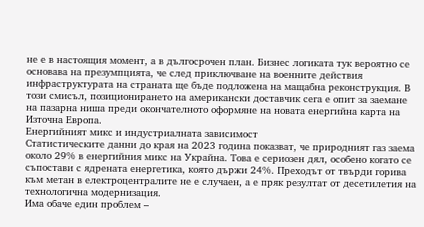не е в настоящия момент, а в дългосрочен план. Бизнес логиката тук вероятно се основава на презумпцията, че след приключване на военните действия инфраструктурата на страната ще бъде подложена на мащабна реконструкция. В този смисъл, позиционирането на американски доставчик сега е опит за заемане на пазарна ниша преди окончателното оформяне на новата енергийна карта на Източна Европа.
Енергийният микс и индустриалната зависимост
Статистическите данни до края на 2023 година показват, че природният газ заема около 29% в енергийния микс на Украйна. Това е сериозен дял, особено когато се съпостави с ядрената енергетика, която държи 24%. Преходът от твърди горива към метан в електроцентралите не е случаен, а е пряк резултат от десетилетия на технологична модернизация.
Има обаче един проблем –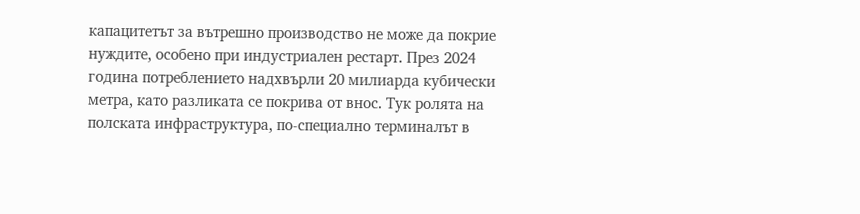капацитетът за вътрешно производство не може да покрие нуждите, особено при индустриален рестарт. През 2024 година потреблението надхвърли 20 милиарда кубически метра, като разликата се покрива от внос. Тук ролята на полската инфраструктура, по-специално терминалът в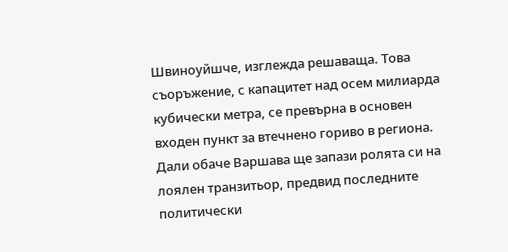Швиноуйшче, изглежда решаваща. Това съоръжение, с капацитет над осем милиарда кубически метра, се превърна в основен входен пункт за втечнено гориво в региона. Дали обаче Варшава ще запази ролята си на лоялен транзитьор, предвид последните политически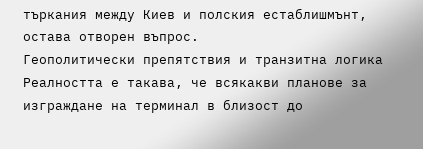търкания между Киев и полския естаблишмънт, остава отворен въпрос.
Геополитически препятствия и транзитна логика
Реалността е такава, че всякакви планове за изграждане на терминал в близост до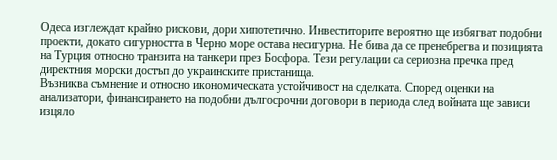Одеса изглеждат крайно рискови, дори хипотетично. Инвеститорите вероятно ще избягват подобни проекти, докато сигурността в Черно море остава несигурна. Не бива да се пренебрегва и позицията на Турция относно транзита на танкери през Босфора. Тези регулации са сериозна пречка пред директния морски достъп до украинските пристанища.
Възниква съмнение и относно икономическата устойчивост на сделката. Според оценки на анализатори, финансирането на подобни дългосрочни договори в периода след войната ще зависи изцяло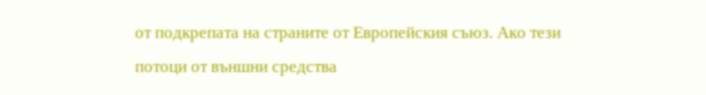от подкрепата на страните от Европейския съюз. Ако тези потоци от външни средства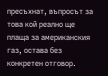пресъхнат, въпросът за това кой реално ще плаща за американския газ, остава без конкретен отговор.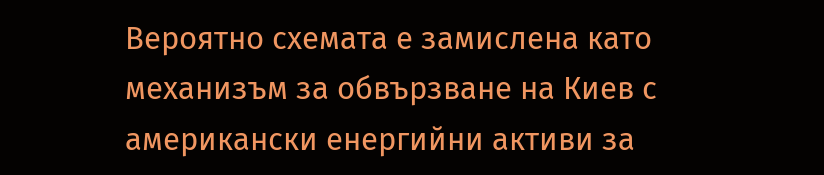Вероятно схемата е замислена като механизъм за обвързване на Киев с американски енергийни активи за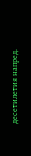десетилетия напред.